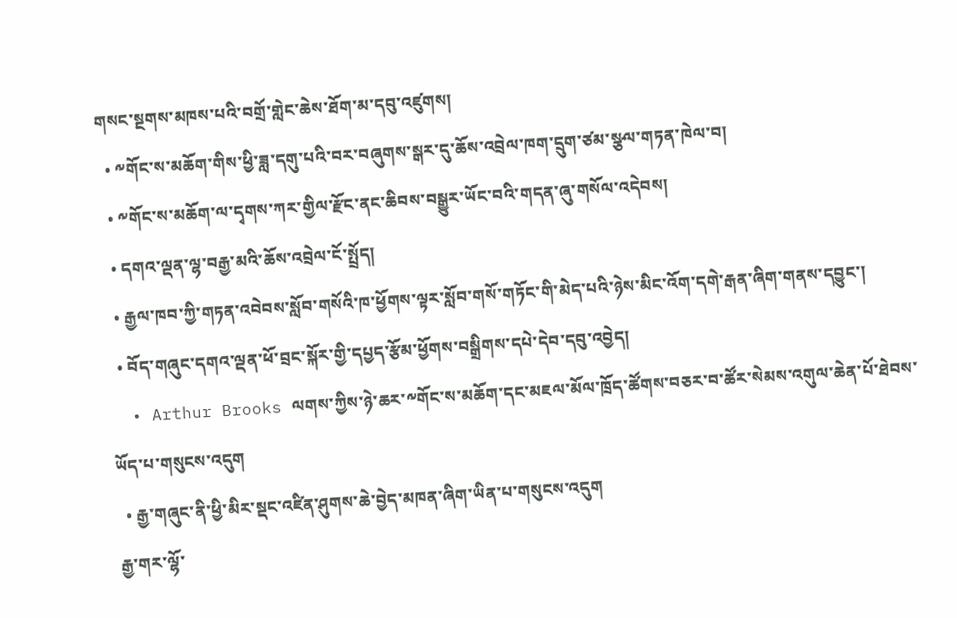གསང་སྔགས་མཁས་པའི་བགྲོ་གླེང་ཆེས་ཐོག་མ་དབུ་འཛུགས།
  • ༸གོང་ས་མཆོག་གིས་ཕྱི་ཟླ་དགུ་པའི་བར་བཞུགས་སྒར་དུ་ཆོས་འབྲེལ་ཁག་དྲུག་ཙམ་སྩལ་གཏན་ཁེལ་བ།
  • ༸གོང་ས་མཆོག་ལ་དྭགས་ཀར་གྱིལ་རྫོང་ནང་ཆིབས་བསྒྱུར་ཡོང་བའི་གདན་ཞུ་གསོལ་འདེབས།
  • དགའ་ལྡན་ལྷ་བརྒྱ་མའི་ཆོས་འབྲེལ་ངོ་སྤྲོད།
  • རྒྱལ་ཁབ་ཀྱི་གཏན་འབེབས་སློབ་གསོའི་ཁ་ཕྱོགས་ལྟར་སློབ་གསོ་གཏོང་གི་མེད་པའི་ཉེས་མིང་འོག་དགེ་རྒན་ཞིག་གནས་དབྱུང་།
  • བོད་གཞུང་དགའ་ལྡན་ཕོ་བྲང་སྐོར་གྱི་དཔྱད་རྩོམ་ཕྱོགས་བསྒྲིགས་དཔེ་དེབ་དབུ་འབྱེད།
  • Arthur Brooks ལགས་ཀྱིས་ཉེ་ཆར་༸གོང་ས་མཆོག་དང་མཇལ་མོལ་ཁྲོད་ཚོགས་བཅར་བ་ཚོར་སེམས་འགུལ་ཆེན་པོ་ཐེབས་ཡོད་པ་གསུངས་འདུག
  • རྒྱ་གཞུང་ནི་ཕྱི་མིར་སྡང་འཛིན་ཤུགས་ཆེ་བྱེད་མཁན་ཞིག་ཡིན་པ་གསུངས་འདུག
རྒྱ་གར་ལྷོ་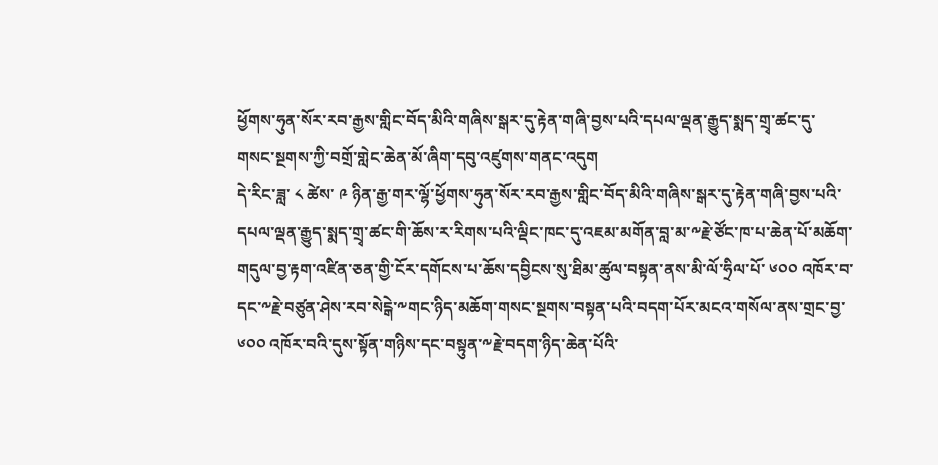ཕྱོགས་ཧུན་སོར་རབ་རྒྱས་གླིང་བོད་མིའི་གཞིས་སྒར་དུ་རྟེན་གཞི་བྱས་པའི་དཔལ་ལྡན་རྒྱུད་སྨད་གྲྭ་ཚང་དུ་གསང་སྔགས་ཀྱི་བགྲོ་གླེང་ཆེན་མོ་ཞིག་དབུ་འཛུགས་གནང་འདུག
དེ་རིང་ཟླ་ ༨ ཚེས་ ༩ ཉིན་རྒྱ་གར་ལྷོ་ཕྱོགས་ཧུན་སོར་རབ་རྒྱས་གླིང་བོད་མིའི་གཞིས་སྒར་དུ་རྟེན་གཞི་བྱས་པའི་དཔལ་ལྡན་རྒྱུད་སྨད་གྲྭ་ཚང་གི་ཆོས་ར་རིགས་པའི་ལྡིང་ཁང་དུ་འཇམ་མགོན་བླ་མ་༸རྗེ་ཙོང་ཁ་པ་ཆེན་པོ་མཆོག་གདུལ་བྱ་རྟག་འཛིན་ཅན་གྱི་ངོར་དགོངས་པ་ཆོས་དབྱིངས་སུ་ཐིམ་ཚུལ་བསྟན་ནས་མི་ལོ་ཧྲིལ་པོ་ ༦༠༠ འཁོར་བ་དང་༸རྗེ་བཙུན་ཤེས་རབ་སེངྒེ་༸གང་ཉིད་མཆོག་གསང་སྔགས་བསྟན་པའི་བདག་པོར་མངའ་གསོལ་ནས་གྲང་བྱ་ ༦༠༠ འཁོར་བའི་དུས་སྟོན་གཉིས་དང་བསྟུན་༸རྗེ་བདག་ཉིད་ཆེན་པོའི་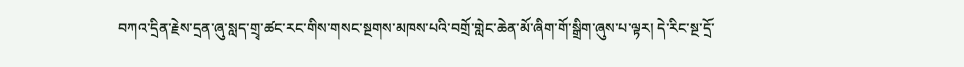བཀའ་དྲིན་རྗེས་དྲན་ཞུ་སླད་གྲྭ་ཚང་རང་གིས་གསང་སྔགས་མཁས་པའི་བགྲོ་གླེང་ཆེན་མོ་ཞིག་གོ་སྒྲིག་ཞུས་པ་ལྟར། དེ་རིང་སྔ་དྲོ་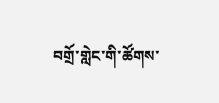བགྲོ་གླེང་གི་ཚོགས་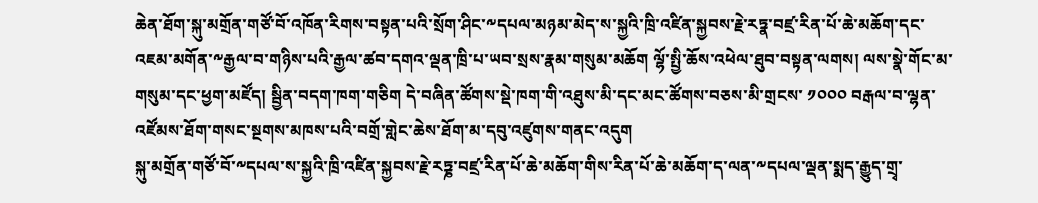ཆེན་ཐོག་སྐུ་མགྲོན་གཙོ་བོ་འཁོན་རིགས་བསྟན་པའི་སྲོག་ཤིང་༸དཔལ་མཉམ་མེད་ས་སྐྱའི་ཁྲི་འཛིན་སྐྱབས་རྗེ་རཏྣ་བཛྲ་རིན་པོ་ཆེ་མཆོག་དང་འཇམ་མགོན་༸རྒྱལ་བ་གཉིས་པའི་རྒྱལ་ཚབ་དགའ་ལྡན་ཁྲི་པ་ཡབ་སྲས་རྣམ་གསུམ་མཆོག ལྷོ་སྤྱི་ཆོས་འཕེལ་ཐུབ་བསྟན་ལགས། ལས་སྣེ་གོང་མ་གསུམ་དང་ཕྱག་མཛོད། སྦྱིན་བདག་ཁག་གཅིག དེ་བཞིན་ཚོགས་སྡེ་ཁག་གི་འཐུས་མི་དང་མང་ཚོགས་བཅས་མི་གྲངས་ ༡༠༠༠ བརྒལ་བ་ལྷན་འཛོམས་ཐོག་གསང་སྔགས་མཁས་པའི་བགྲོ་གླེང་ཆེས་ཐོག་མ་དབུ་འཛུགས་གནང་འདུག
སྐུ་མགྲོན་གཙོ་བོ་༸དཔལ་ས་སྐྱའི་ཁྲི་འཛིན་སྐྱབས་རྗེ་རཏྞ་བཛྲ་རིན་པོ་ཆེ་མཆོག་གིས་རིན་པོ་ཆེ་མཆོག་ད་ལན་༸དཔལ་ལྡན་སྨད་རྒྱུད་གྲྭ་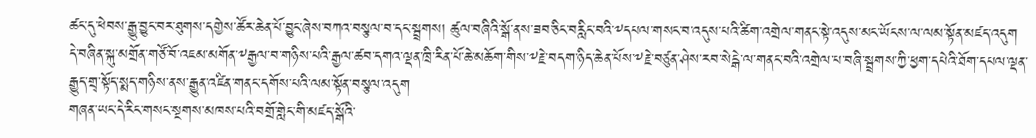ཚང་དུ་ཕེབས་རྒྱུ་བྱུང་བར་ཐུགས་དགྱེས་ཚོར་ཆེན་པོ་བྱུང་ཞེས་བཀའ་བསྩལ་བ་དང་སྦྲགས། ཚུལ་བཞིའི་སྒོ་ནས་ཟབ་ཅིང་བརླིང་བའི་༸དཔལ་གསང་བ་འདུས་པའི་ཚིག་འགྲེལ་གནང་སྟེ་འདུས་མང་ཡོངས་ལ་ལམ་སྟོན་མཛད་འདུག
དེ་བཞིན་སྐུ་མགྲོན་གཙོ་བོ་འཇམ་མགོན་༸རྒྱལ་བ་གཉིས་པའི་རྒྱལ་ཚབ་དགའ་ལྡན་ཁྲི་རིན་པོ་ཆེ་མཆོག་གིས་༸རྗེ་བདག་ཉིད་ཆེན་པོས་༸རྗེ་བཙུན་ཤེས་རབ་སེངྒེ་ལ་གནང་བའི་འགྲེལ་པ་བཞི་སྦྲགས་ཀྱི་ཕྱག་དཔེའི་ཐོག་དཔལ་ལྡན་རྒྱུད་གྲྭ་སྟོད་སྨད་གཉིས་ནས་རྒྱུན་འཛིན་གནང་དགོས་པའི་ལམ་སྟོན་བསྩལ་འདུག
གཞན་ཡང་དེ་རིང་གསང་སྔགས་མཁས་པའི་བགྲོ་གླེང་གི་མཛད་སྒོའི་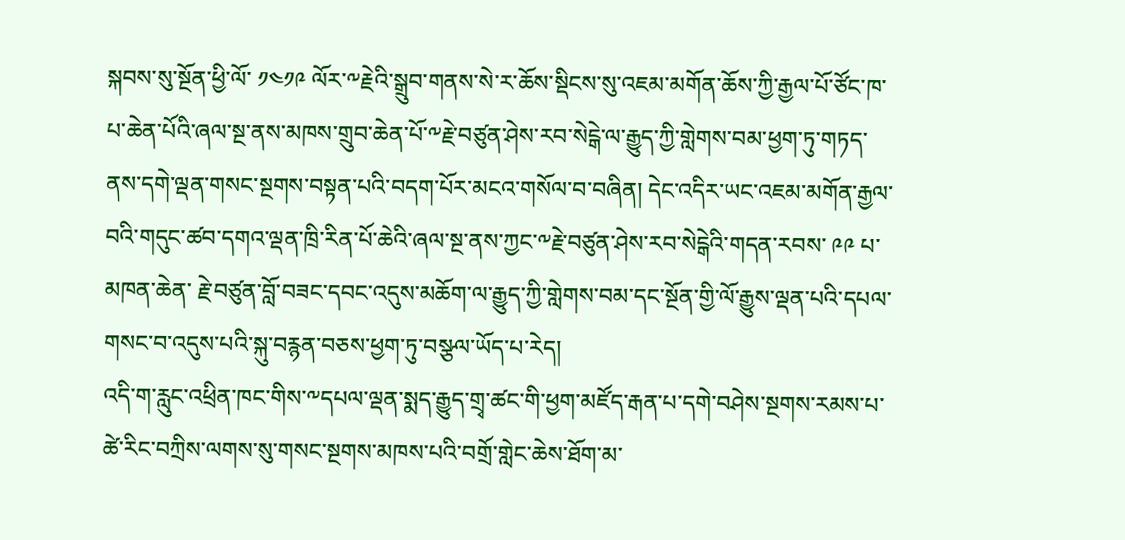སྐབས་སུ་སྔོན་ཕྱི་ལོ་ ༡༤༡༩ ལོར་༸རྗེའི་སྒྲུབ་གནས་སེ་ར་ཆོས་སྡིངས་སུ་འཇམ་མགོན་ཆོས་ཀྱི་རྒྱལ་པོ་ཙོང་ཁ་པ་ཆེན་པོའི་ཞལ་སྔ་ནས་མཁས་གྲུབ་ཆེན་པོ་༸རྗེ་བཙུན་ཤེས་རབ་སེངྒེ་ལ་རྒྱུད་ཀྱི་གླེགས་བམ་ཕྱག་ཏུ་གཏད་ནས་དགེ་ལྡན་གསང་སྔགས་བསྟན་པའི་བདག་པོར་མངའ་གསོལ་བ་བཞིན། དེང་འདིར་ཡང་འཇམ་མགོན་རྒྱལ་བའི་གདུང་ཚབ་དགའ་ལྡན་ཁྲི་རིན་པོ་ཆེའི་ཞལ་སྔ་ནས་ཀྱང་༸རྗེ་བཙུན་ཤེས་རབ་སེངྒེའི་གདན་རབས་ ༩༩ པ་མཁན་ཆེན་ རྗེ་བཙུན་བློ་བཟང་དབང་འདུས་མཆོག་ལ་རྒྱུད་ཀྱི་གླེགས་བམ་དང་སྔོན་གྱི་ལོ་རྒྱུས་ལྡན་པའི་དཔལ་གསང་བ་འདུས་པའི་སྐུ་བརྙན་བཅས་ཕྱག་ཏུ་བསྩལ་ཡོད་པ་རེད།
འདི་ག་རླུང་འཕྲིན་ཁང་གིས་༸དཔལ་ལྡན་སྨད་རྒྱུད་གྲྭ་ཚང་གི་ཕྱག་མཛོད་རྒན་པ་དགེ་བཤེས་སྔགས་རམས་པ་ཚེ་རིང་བཀྲིས་ལགས་སུ་གསང་སྔགས་མཁས་པའི་བགྲོ་གླེང་ཆེས་ཐོག་མ་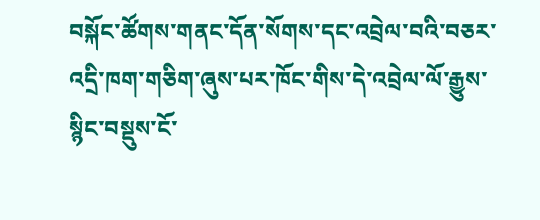བསྐོང་ཚོགས་གནང་དོན་སོགས་དང་འབྲེལ་བའི་བཅར་འདྲི་ཁག་གཅིག་ཞུས་པར་ཁོང་གིས་དེ་འབྲེལ་ལོ་རྒྱུས་སྙིང་བསྡུས་ངོ་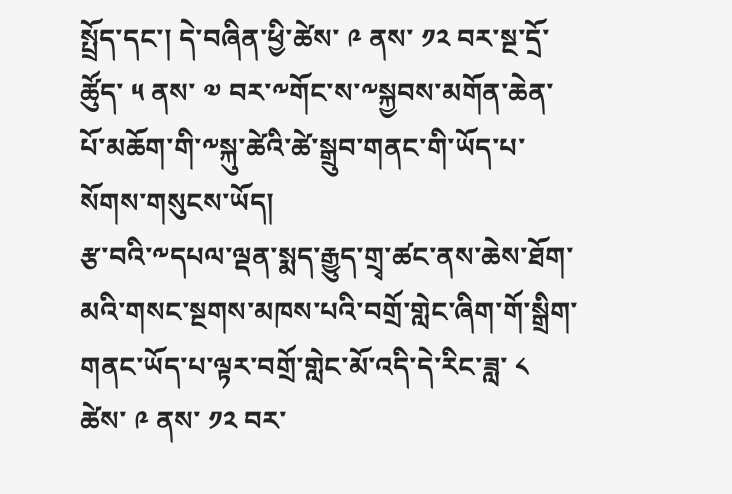སྤྲོད་དང་། དེ་བཞིན་ཕྱི་ཚེས་ ༩ ནས་ ༡༢ བར་སྔ་དྲོ་ཚོུད་ ༥ ནས་ ༧ བར་༸གོང་ས་༸སྐྱབས་མགོན་ཆེན་པོ་མཆོག་གི་༸སྐུ་ཚེའི་ཚེ་སྒྲུབ་གནང་གི་ཡོད་པ་སོགས་གསུངས་ཡོད།
རྩ་བའི་༸དཔལ་ལྡན་སྨད་རྒྱུད་གྲྭ་ཚང་ནས་ཆེས་ཐོག་མའི་གསང་སྔགས་མཁས་པའི་བགྲོ་གླེང་ཞིག་གོ་སྒྲིག་གནང་ཡོད་པ་ལྟར་བགྲོ་གླེང་མོ་འདི་དེ་རིང་ཟླ་ ༨ ཚེས་ ༩ ནས་ ༡༢ བར་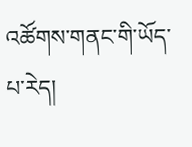འཚོགས་གནང་གི་ཡོད་པ་རེད།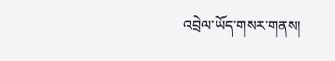འབྲེལ་ཡོད་གསར་གནས།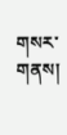གསར་གནས།